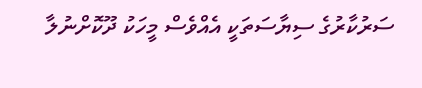ސަރުކާރުގެ ސިޔާސަތަކީ އެއްވެސް މީހަކު ދޫކޮށްނުލާ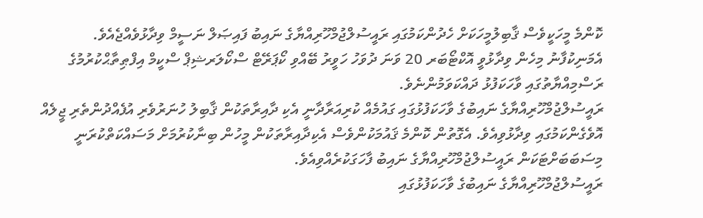ކޮންމެ މީހަކީވެސް ޤާބިލުމީހަކަށް ހެދުންކަމުގައި ރައީސުލްޖުމްހޫރިއްޔާގެ ނައިބު ފައިޞަލް ނަސީމް ވިދާޅުވެއްޖެއެވެ.
އެމަނިކުފާނު މިހެން ވިދާޅުވީ އޮކްޓޯބަރ 20 ވަނަ ދުވަހު ހަވީރު ބޭއްވި ކޯޕަރޭޓް ސްކޯލަރޝިޕް ސްކީމް އިފްޠިތާޙްކުރުމުގެ ރަސްމިއްޔާތުގައި ވާހަކަފުޅު ދައްކަވަމުންނެވެ.
ރައީސުލްޖުމްހޫރިއްޔާގެ ނައިބުގެ ވާހަކަފުޅުގައި ގައުމެއް ކުރިއަރާދާނީ އެކި ދާއިރާތަކުން ޤާބިލު ހުނަރުވެރި އުފެއްދުންތެރި ޖީލެއް އޮވެގެންކަމުގައި ވިދާޅުވިއެވެ. އެގޮތުން ކޮންމެ ޤައުމަކުންވެސް އެކިދާއިރާތަކުން މީހުން ބިނާކުރުމަށް މަސައްކަތްކުރަނީ މިސަބަބަށްޓަކަން ރައީސުލްޖުމްހޫރިއްޔާގެ ނައިބު ފާހަގަކުރެއްވިއެވެ.
ރައީސުލްޖުމްހޫރިއްޔާގެ ނައިބުގެ ވާހަކަފުޅުގައި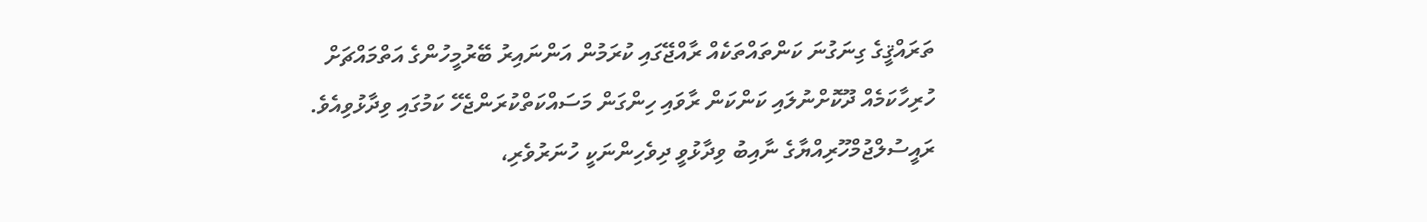ތަރައްޤީގެ ގިނަގުނަ ކަންތައްތަކެއް ރާއްޖޭގައި ކުރަމުން އަންނައިރު ބޭރުމީހުންގެ އަތްމައްޗަށް ހުރިހާކަމެއް ދޫކޮށްނުލައި ކަންކަން ރާވައި ހިންގަން މަސައްކަތްކުރަންޖެހޭ ކަމުގައި ވިދާޅުވިއެވެ. ރައީސުލްޖުމްހޫރިއްޔާގެ ނާއިބު ވިދާޅުވީ ދިވެހިންނަކީ ހުނަރުވެރި،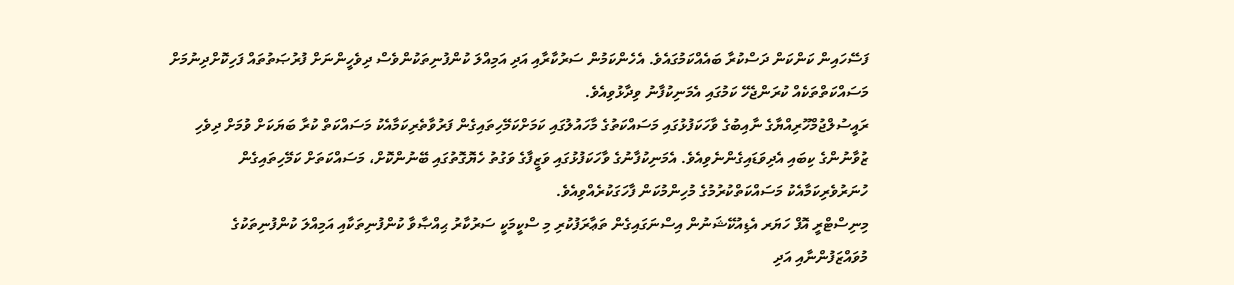ފަސޭހައިން ކަންކަން ދަސްކުރާ ބައެއްކަމުގައެވެ. އެހެންކަމުން ސަރުކާރާއި އަދި އަމިއްލަ ކުންފުނިތަކުންވެސް ދިވެހީންނަށް ފުރުޞަތުތައް ފަހިކޮށްދިނުމަށް މަސައްކަތްތަކެއް ކުރަންޖެހޭ ކަމުގައި އެމަނިކުފާނު ވިދާޅުވިއެވެ.
ރައީސުލްޖުމްހޫރިއްޔާގެ ނާއިބުގެ ވާހަކަފުޅުގައި މަސައްކަތުގެ މާހައުލުގައި ކަމަށްކަމޭހިތައިގެން ފަރުވާތެރިކަމާއެކު މަސައްކަތް ކުރާ ބަޔަކަށް ވުމަށް ދިވެހި ޒުވާނުންގެ ކިބައި އެދިވަޑައިގެންނެވިއެވެ. އެމަނިކުފާނުގެ ވާހަކަފުޅުގައި ވަޒީފާގެ ވަގުތު ހެޔޮގޮތުގައި ބޭނުންކޮށް، މަސައްކަތަށް ކަމޭހިތައިގެން ހުނަރުވެރިކަމާއެކު މަސައްކަތްކުރުމުގެ މުހިންމުކަން ފާހަގަކުރެއްވިއެވެ.
މިނިސްޓްރީ އޮފް ހަޔަރ އެޑިއުކޭޝަނުން އިސްނަގައިގެން ތަޢާރަފުކުރި މި ސްކީމަކީ ސަރުކާރު ޙިއްޞާވާ ކުންފުނިތަކާއި އަމިއްލަ ކުންފުނިތަކުގެ މުވައްޒަފުންނާއި އަދި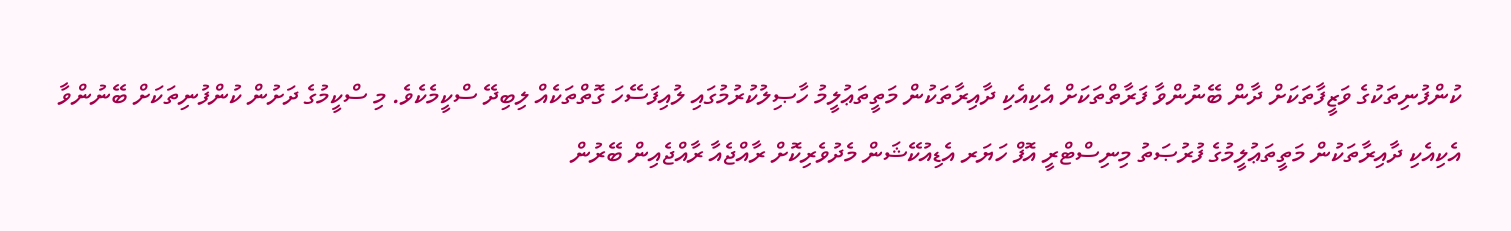ކުންފުނިތަކުގެ ވަޒީފާތަކަށް ދާން ބޭނުންވާ ފަރާތްތަކަށް އެކިއެކި ދާއިރާތަކުން މަތީތަޢުލީމު ހާޞިލުކުރުމުގައި ލުއިފަސޭހަ ގޮތްތަކެއް ލިބިދޭ ސްކީމެކެވެ. މި ސްކީމުގެ ދަށުން ކުންފުނިތަކަށް ބޭނުންވާ އެކިއެކި ދާއިރާތަކުން މަތީތަޢުލީމުގެ ފުރުޞަތު މިނިސްޓްރީ އޮފް ހަޔަރ އެޑިއުކޭޝަން މެދުވެރިކޮށް ރާއްޖެއާ ރާއްޖެއިން ބޭރުން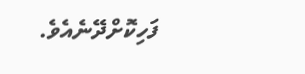ފަހިކޮށްދޭނެއެވެ.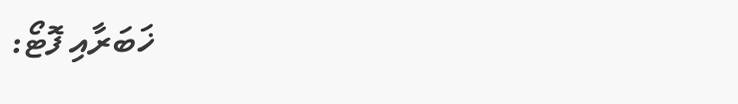ޚަބަރާއި ފޮޓޯ: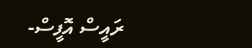ރައީސް އޮފީސް-